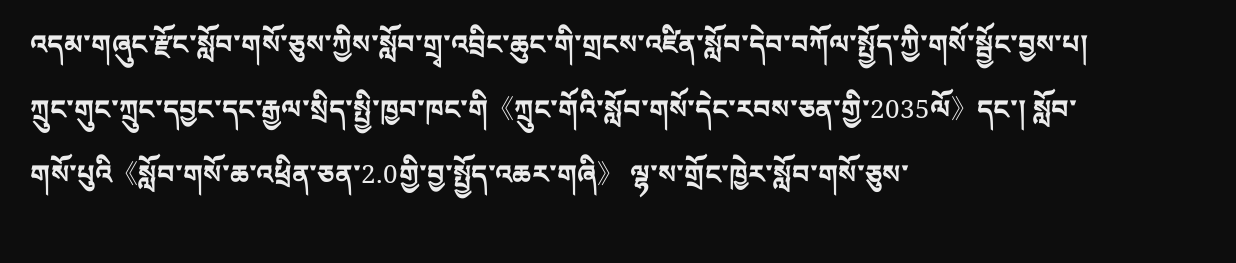འདམ་གཞུང་རྫོང་སློབ་གསོ་ཅུས་ཀྱིས་སློབ་གྲྭ་འབྲིང་ཆུང་གི་གྲངས་འཛིན་སློབ་དེབ་བཀོལ་སྤྱོད་ཀྱི་གསོ་སྦྱོང་བྱས་པ།
ཀྲུང་གུང་ཀྲུང་དབྱང་དང་རྒྱལ་སྲིད་སྤྱི་ཁྱབ་ཁང་གི《ཀྲུང་གོའི་སློབ་གསོ་དེང་རབས་ཅན་གྱི་2035ལོ》དང་། སློབ་གསོ་པུའི《སློབ་གསོ་ཆ་འཕྲིན་ཅན་2.0གྱི་བྱ་སྤྱོད་འཆར་གཞི》 ལྷ་ས་གྲོང་ཁྱེར་སློབ་གསོ་ཅུས་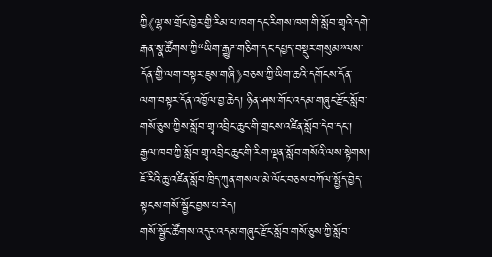ཀྱི《ལྷ་ས་གྲོང་ཁྱེར་གྱི་རིམ་པ་ཁག་དང་རིགས་ཁག་གི་སློབ་གྲྭའི་དགེ་རྒན་སྣ་ཚོགས་ཀྱི“ཡིག་རྒྱུཌ་གཅིག་དང་དཔྱད་བསྡུར་གསུམ”ལས་དོན་གྱི་ལག་བསྟར་ཇུས་གཞི》བཅས་ཀྱི་ཡིག་ཆའི་དགོངས་དོན་ལག་བསྟར་དོན་འཁྱོལ་བྱ་ཆེད། ཉིན་ཤས་གོང་འདམ་གཞུང་རྫོང་སློབ་གསོ་ཅུས་ཀྱིས་སློབ་གྲྭ་འབྲིང་ཆུང་གི་གྲངས་འཛིན་སློབ་དེབ་དང་། རྒྱལ་ཁབ་ཀྱི་སློབ་གྲྭ་འབྲིང་ཆུང་གི་རིག་ལྡན་སློབ་གསོའི་ལས་སྟེགས། ཇོ་རིའི་ཆུ་འཛིན་སློབ་ཁྲིད་ཀུན་གསལ་མེ་ལོང་བཅས་བཀོལ་སྤྱོད་བྱེད་སྟངས་གསོ་སྦྱོང་བྱས་པ་རེད།
གསོ་སྦྱོང་ཚོགས་འདུར་འདམ་གཞུང་རྫོང་སློབ་གསོ་ཅུས་ཀྱི་སློབ་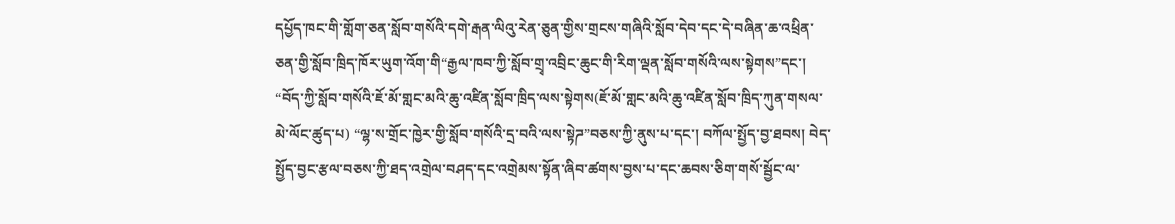དཔྱོད་ཁང་གི་གློག་ཅན་སློབ་གསོའི་དགེ་རྒན་ལིའུ་རེན་ཅུན་གྱིས་གྲངས་གཞིའི་སློབ་དེབ་དང་དེ་བཞིན་ཆ་འཕྲིན་ཅན་གྱི་སློབ་ཁྲིད་ཁོར་ཡུག་འོག་གི“རྒྱལ་ཁབ་ཀྱི་སློབ་གྲྭ་འབྲིང་ཆུང་གི་རིག་ལྡན་སློབ་གསོའི་ལས་སྟེགས”དང་། “བོད་ཀྱི་སློབ་གསོའི་ཇོ་མོ་གླང་མའི་ཆུ་འཛིན་སློབ་ཁྲིད་ལས་སྟེགས(ཇོ་མོ་གླང་མའི་ཆུ་འཛིན་སློབ་ཁྲིད་ཀུན་གསལ་མེ་ལོང་ཚུད་པ) “ལྷ་ས་གྲོང་ཁྱེར་གྱི་སློབ་གསོའི་དྲ་བའི་ལས་སྟེཌ”བཅས་ཀྱི་ནུས་པ་དང་། བཀོལ་སྤྱོད་བྱ་ཐབས། བེད་སྤྱོད་བྱང་རྩལ་བཅས་ཀྱི་ཐད་འགྲེལ་བཤད་དང་འགྲེམས་སྟོན་ཞིབ་ཚགས་བྱས་པ་དང་ཆབས་ཅིག་གསོ་སྦྱོང་ལ་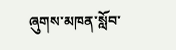ཞུགས་མཁན་སློབ་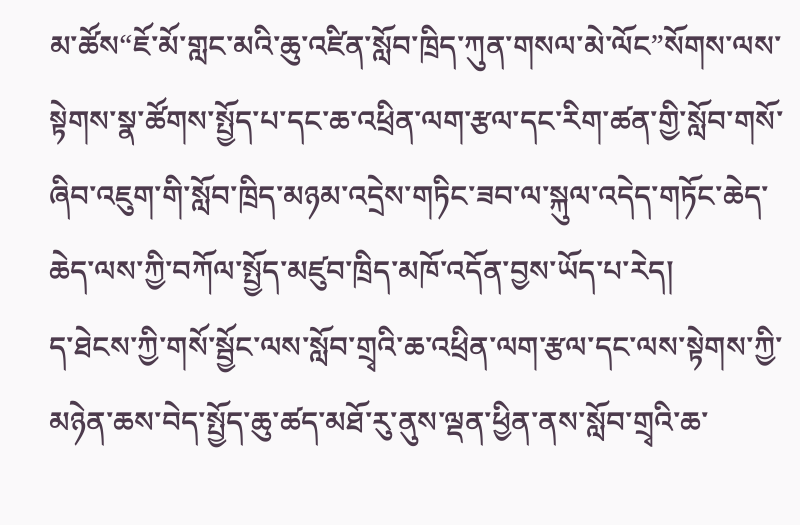མ་ཚོས“ཇོ་མོ་གླང་མའི་ཆུ་འཛིན་སློབ་ཁྲིད་ཀུན་གསལ་མེ་ལོང”སོགས་ལས་སྟེགས་སྣ་ཚོགས་སྤྱོད་པ་དང་ཆ་འཕྲིན་ལག་རྩལ་དང་རིག་ཚན་གྱི་སློབ་གསོ་ཞིབ་འཇུག་གི་སློབ་ཁྲིད་མཉམ་འདྲེས་གཏིང་ཟབ་ལ་སྐུལ་འདེད་གཏོང་ཆེད་ཆེད་ལས་ཀྱི་བཀོལ་སྤྱོད་མཛུབ་ཁྲིད་མཁོ་འདོན་བྱས་ཡོད་པ་རེད།
ད་ཐེངས་ཀྱི་གསོ་སྦྱོང་ལས་སློབ་གྲྭའི་ཆ་འཕྲིན་ལག་རྩལ་དང་ལས་སྟེགས་ཀྱི་མཉེན་ཆས་བེད་སྤྱོད་ཆུ་ཚད་མཐོ་རུ་ནུས་ལྡན་ཕྱིན་ནས་སློབ་གྲྭའི་ཆ་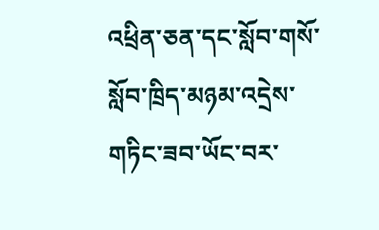འཕྲིན་ཅན་དང་སློབ་གསོ་སློབ་ཁྲིད་མཉམ་འདྲེས་གཏིང་ཟབ་ཡོང་བར་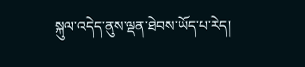སྐུལ་འདེད་ནུས་ལྡན་ཐེབས་ཡོད་པ་རེད།